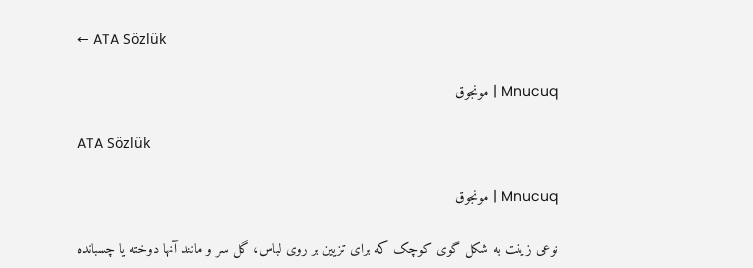← ATA Sözlük

Mnucuq | مونجوق

ATA Sözlük

Mnucuq | مونجوق

نوعی زینت به شکل گوی کوچک که برای تزیین بر روی لباس، گل سر و مانند آنها دوخته یا چسبانده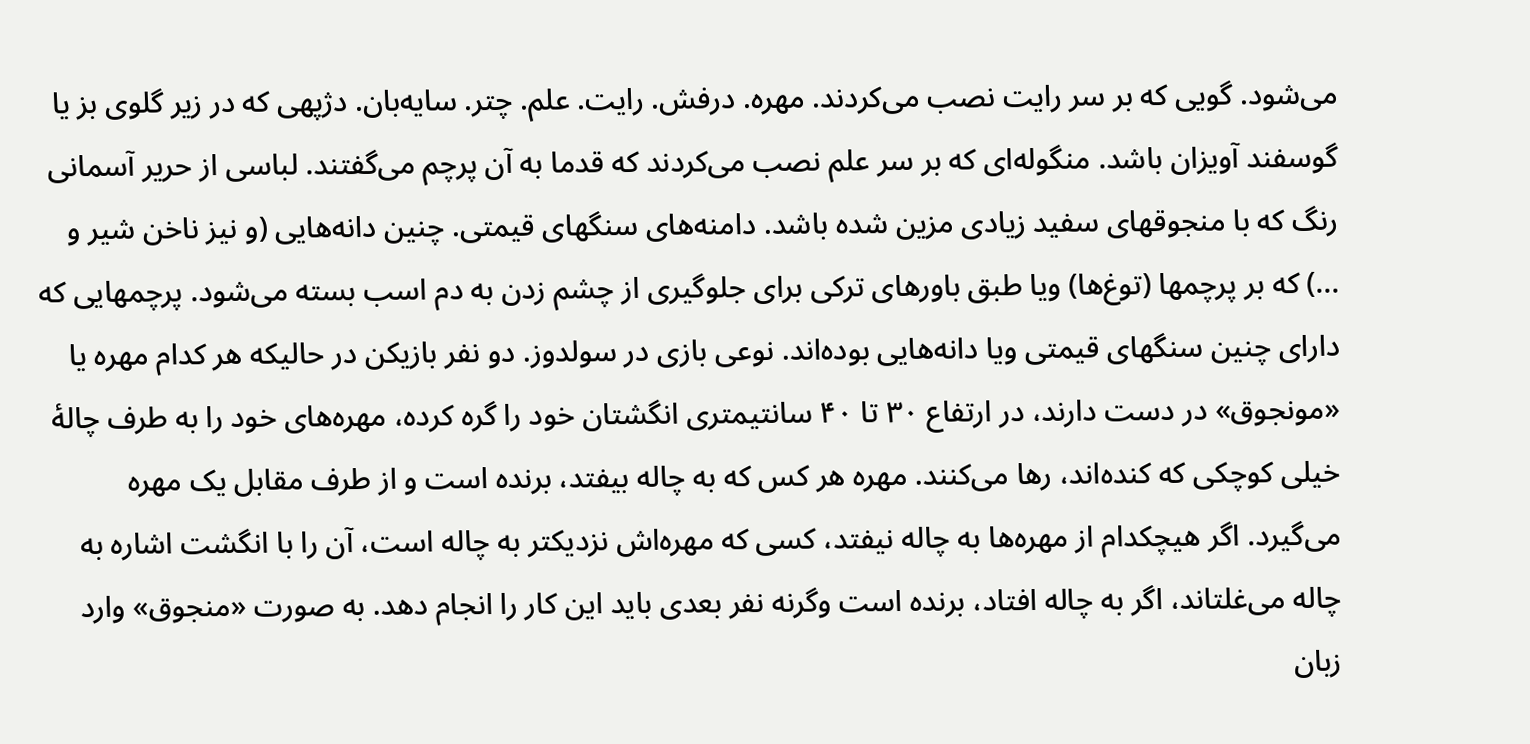می‌شود. گویی که بر سر رایت نصب می‌کردند. مهره. درفش. رایت. علم. چتر. سایه‌بان. دژپهی که در زیر گلوی بز یا گوسفند آویزان باشد. منگوله‌ای که بر سر علم نصب می‌کردند که قدما به آن پرچم می‌گفتند. لباسی از حریر آسمانی رنگ که با منجوقهای سفید زیادی مزین شده باشد. دامنه‌های سنگهای قیمتی. چنین دانه‌هایی (و نیز ناخن شیر و ...) که بر پرچمها (توغ‌ها) ویا طبق باورهای ترکی برای جلوگیری از چشم زدن به دم اسب بسته می‌شود. پرچمهایی که دارای چنین سنگهای قیمتی ویا دانه‌هایی بوده‌اند. نوعی بازی در سولدوز. دو نفر بازیکن در حالیکه هر کدام مهره یا «مونجوق» در دست دارند، در ارتفاع ۳۰ تا ۴۰ سانتیمتری انگشتان خود را گره کرده، مهره‌های خود را به طرف چالهٔ خیلی کوچکی که کنده‌اند، رها می‌کنند. مهره هر کس که به چاله بیفتد، برنده است و از طرف مقابل یک مهره می‌گیرد. اگر هیچکدام از مهره‌ها به چاله نیفتد، کسی که مهره‌اش نزدیکتر به چاله است، آن را با انگشت اشاره به چاله می‌غلتاند، اگر به چاله افتاد، برنده است وگرنه نفر بعدی باید این کار را انجام دهد. به صورت «منجوق» وارد زبان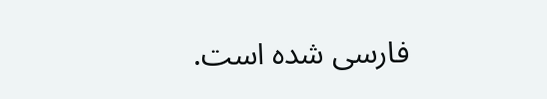فارسی شده است.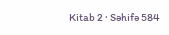Kitab 2 · Səhifə 584